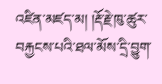འཛིན་མཛད་མ། །རྡོ་རྗེ་ཁུ་ཚུར་བརྐྱངས་པའི་ཐལ་མོས་དྲི་བྱུག་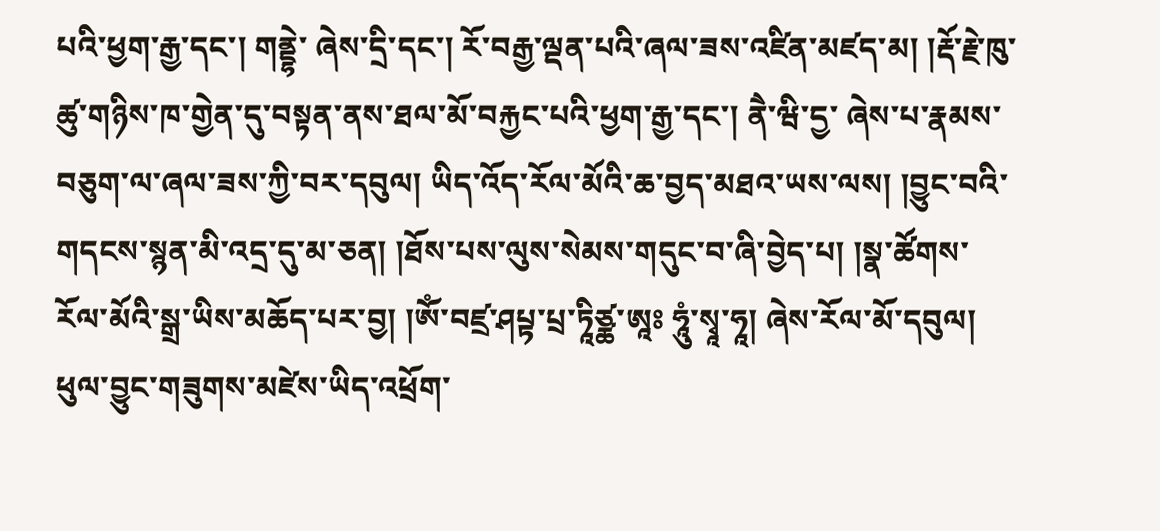པའི་ཕྱག་རྒྱ་དང་། གནྡྷེ་ ཞེས་དྲི་དང་། རོ་བརྒྱ་ལྡན་པའི་ཞལ་ཟས་འཛིན་མཛད་མ། །རྡོ་རྗེ་ཁུ་ཚུ་གཉིས་ཁ་གྱེན་དུ་བསྟན་ནས་ཐལ་མོ་བརྐྱང་པའི་ཕྱག་རྒྱ་དང་། ནཻ་ཝི་དྱ་ ཞེས་པ་རྣམས་བཅུག་ལ་ཞལ་ཟས་ཀྱི་བར་དབུལ། ཡིད་འོད་རོལ་མོའི་ཆ་བྱད་མཐའ་ཡས་ལས། །བྱུང་བའི་གདངས་སྙན་མི་འདྲ་དུ་མ་ཅན། །ཐོས་པས་ལུས་སེམས་གདུང་བ་ཞི་བྱེད་པ། །སྣ་ཚོགས་རོལ་མོའི་སྒྲ་ཡིས་མཆོད་པར་བྱ། །ༀ་བཛྲ་ཤཔྟ་པྲ་ཏཱིཙྪ་ཨཱཿ ཧཱུཾ་སྭཱ་ཧཱ། ཞེས་རོལ་མོ་དབུལ། ཕུལ་བྱུང་གཟུགས་མཛེས་ཡིད་འཕྲོག་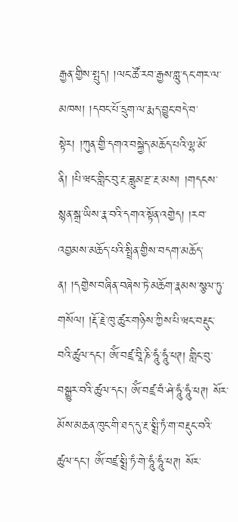རྒྱན་གྱིས་སྤུད། །ལང་ཚོ་རབ་རྒྱས་གླུ་དང་གར་ལ་མཁས། །དབང་པོ་དྲུག་ལ་རྨད་བྱུང་བདེ་བ་སྟེར། །ཀུན་གྱི་དགའ་བསྐྱེད་མཆོད་པའི་ལྷ་མོ་ནི། །པི་ཝང་གླིང་བུ་རྔ་ཟླུམ་རྫ་རྔ་མས། །གདངས་སྙན་སྒྲ་ཡིས་རྣ་བའི་དགའ་སྟོན་འགྱེད། །རབ་འབྱམས་མཆོད་པའི་སྤྲིན་གྱིས་བདག་མཆོད་ན། །དགྱེས་བཞིན་བཞེས་ཏེ་མཆོག་རྣམས་སྩལ་ཏུ་གསོལ། །རྡོ་རྗེ་ཁུ་ཚུར་གཉིས་ཀྱིས་པི་ཝང་བརྡུང་བའི་ཚུལ་དང་། ༀ་བཛྲ་བཱི་ཎི་ཧཱུཾ་ཧཱུཾ་ཕཊ། གླིང་བུ་བསྒྱུར་བའི་ཚུལ་དང་། ༀ་བཛྲ་བཾ་ཤེ་ཧཱུཾ་ཧཱུཾ་ཕཊ། སོར་མོས་མཆན་ཁུང་གི་ཐད་དུ་རྔ་སྨྲི་ཏཾ་ག་བརྡུང་བའི་ཚུལ་དང་། ༀ་བཛྲ་སྨྲི་ཏཾ་གེ་ཧཱུཾ་ཧཱུཾ་ཕཊ། སོར་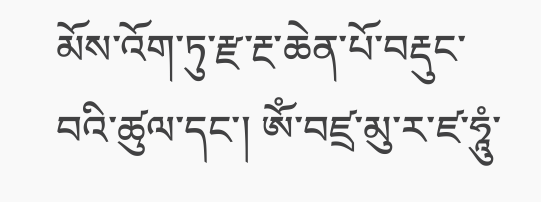མོས་འོག་ཏུ་རྫ་རྔ་ཆེན་པོ་བརྡུང་བའི་ཚུལ་དང་། ༀ་བཛྲ་མུ་ར་ཛ་ཧཱུཾ་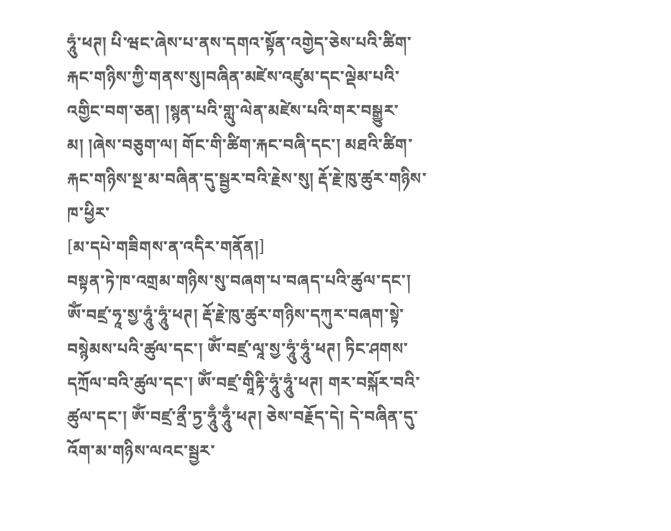ཧཱུཾ་ཕཊ། པི་ཝང་ཞེས་པ་ནས་དགའ་སྟོན་འགྱེད་ཅེས་པའི་ཚིག་རྐང་གཉིས་ཀྱི་གནས་སུ།བཞིན་མཛེས་འཛུམ་དང་ལྡེམ་པའི་འགྱིང་བག་ཅན། །སྙན་པའི་གླུ་ལེན་མཛེས་པའི་གར་བསྒྱུར་མ། །ཞེས་བཅུག་ལ། གོང་གི་ཚིག་རྐང་བཞི་དང་། མཐའི་ཚིག་རྐང་གཉིས་སྔ་མ་བཞིན་དུ་སྦྱར་བའི་རྗེས་སུ། རྡོ་རྗེ་ཁུ་ཚུར་གཉིས་ཁ་ཕྱིར་
[མ་དཔེ་གཟིགས་ན་འདིར་གནོན།]
བསྟན་ཏེ་ཁ་འགྲམ་གཉིས་སུ་བཞག་པ་བཞད་པའི་ཚུལ་དང་། ༀ་བཛྲ་ཧཱ་སྱ་ཧཱུཾ་ཧཱུཾ་ཕཊ། རྡོ་རྗེ་ཁུ་ཚུར་གཉིས་དཀུར་བཞག་སྟེ་བསྙེམས་པའི་ཚུལ་དང་། ༀ་བཛྲ་ལཱ་སྱ་ཧཱུཾ་ཧཱུཾ་ཕཊ། ཏིང་ཤགས་དཀྲོལ་བའི་ཚུལ་དང་། ༀ་བཛྲ་གཱིརྟི་ཧཱུཾ་ཧཱུཾ་ཕཊ། གར་བསྐོར་བའི་ཚུལ་དང་། ༀ་བཛྲ་ནྲྀ་ཏྱ་ཧཱུྃ་ཧཱུྃ་ཕཊ། ཅེས་བརྗོད་དེ། དེ་བཞིན་དུ་འོག་མ་གཉིས་ལའང་སྦྱར་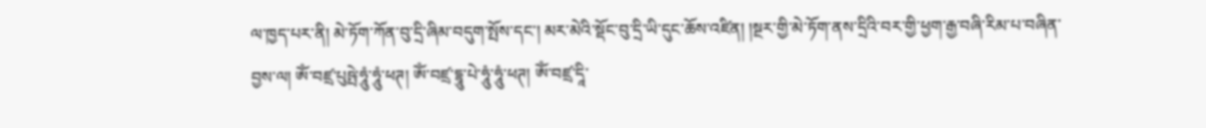ལ་ཁྱད་པར་ནི། མེ་ཏོག་ཀོན་བུ་དྲི་ཞིམ་བདུག་སྤོས་དང་། མར་མེའི་སྡོང་བུ་དྲི་ཡི་དུང་ཆོས་འཛིན། །སྔར་གྱི་མེ་ཏོག་ནས་དྲིའི་བར་གྱི་ཕྱག་རྒྱ་བཞི་རིམ་པ་བཞིན་བྱས་ལ། ༀ་བཛྲ་པུཥྤེ་ཧཱུཾ་ཧཱུཾ་ཕཊ། ༀ་བཛྲ་དྷཱུ་པེ་ཧཱུཾ་ཧཱུཾ་ཕཊ། ༀ་བཛྲ་དཱི་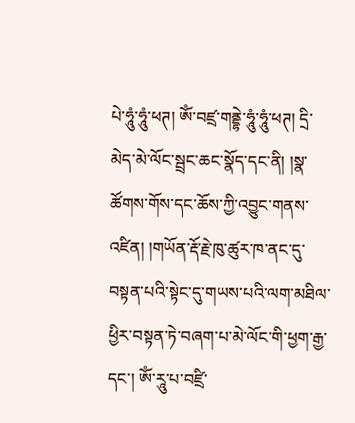པེ་ཧཱུཾ་ཧཱུཾ་ཕཊ། ༀ་བཛྲ་གནྡྷེ་ཧཱུཾ་ཧཱུཾ་ཕཊ། དྲི་མེད་མེ་ལོང་སྦྲང་ཆང་སྣོད་དང་ནི། །སྣ་ཚོགས་གོས་དང་ཆོས་ཀྱི་འབྱུང་གནས་འཛིན། །གཡོན་རྡོ་རྗེ་ཁུ་ཚུར་ཁ་ནང་དུ་བསྟན་པའི་སྟེང་དུ་གཡས་པའི་ལག་མཐིལ་ཕྱིར་བསྟན་ཏེ་བཞག་པ་མེ་ལོང་གི་ཕྱག་རྒྱ་དང་། ༀ་རཱུ་པ་བཛྲི་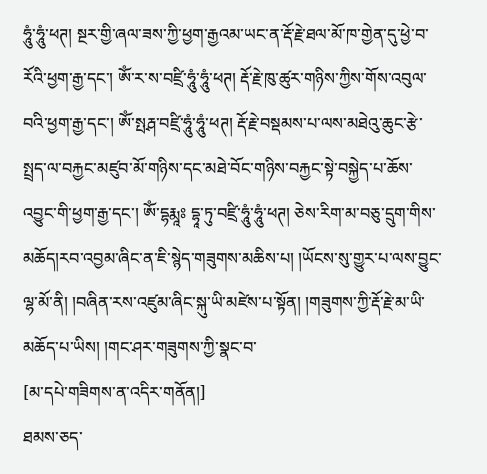ཧཱུཾ་ཧཱུཾ་ཕཊ། སྔར་གྱི་ཞལ་ཟས་ཀྱི་ཕྱག་རྒྱའམ་ཡང་ན་རྡོ་རྗེ་ཐལ་མོ་ཁ་གྱེན་དུ་ཕྱེ་བ་རོའི་ཕྱག་རྒྱ་དང་། ༀ་ར་ས་བཛྲི་ཧཱུཾ་ཧཱུཾ་ཕཊ། རྡོ་རྗེ་ཁུ་ཚུར་གཉིས་ཀྱིས་གོས་འབུལ་བའི་ཕྱག་རྒྱ་དང་། ༀ་སྤརྴ་བཛྲི་ཧཱུཾ་ཧཱུཾ་ཕཊ། རྡོ་རྗེ་བསྡམས་པ་ལས་མཐེའུ་ཆུང་རྩེ་སྤྲད་ལ་བརྐྱང་མཛུབ་མོ་གཉིས་དང་མཐེ་བོང་གཉིས་བརྐྱང་སྟེ་བསྐྱེད་པ་ཆོས་འབྱུང་གི་ཕྱག་རྒྱ་དང་། ༀ་དྷརྨཱཿ དྷཱ་ཏུ་བཛྲི་ཧཱུཾ་ཧཱུཾ་ཕཊ། ཅེས་རིག་མ་བཅུ་དྲུག་གིས་མཆོད།རབ་འབྱམ་ཞིང་ན་ཇི་སྙེད་གཟུགས་མཆིས་པ། །ཡོངས་སུ་གྱུར་པ་ལས་བྱུང་ལྷ་མོ་ནི། །བཞིན་རས་འཛུམ་ཞིང་སྐུ་ཡི་མཛེས་པ་སྟོན། །གཟུགས་ཀྱི་རྡོ་རྗེ་མ་ཡི་མཆོད་པ་ཡིས། །གང་ཤར་གཟུགས་ཀྱི་སྣང་བ་
[མ་དཔེ་གཟིགས་ན་འདིར་གནོན།]
ཐམས་ཅད་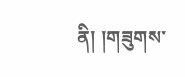ནི། །གཟུགས་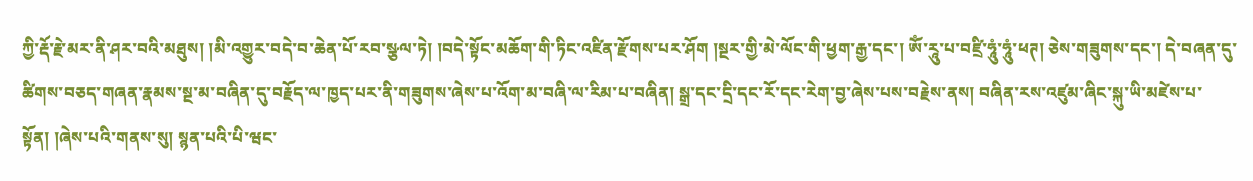ཀྱི་རྡོ་རྗེ་མར་ནི་ཤར་བའི་མཐུས། །མི་འགྱུར་བདེ་བ་ཆེན་པོ་རབ་སྩལ་ཏེ། །བདེ་སྟོང་མཆོག་གི་ཏིང་འཛིན་རྫོགས་པར་ཤོག །སྔར་གྱི་མེ་ལོང་གི་ཕྱག་རྒྱ་དང་། ༀ་རཱུ་པ་བཛྲི་ཧཱུཾ་ཧཱུཾ་ཕཊ། ཅེས་གཟུགས་དང་། དེ་བཞན་དུ་ཚིགས་བཅད་གཞན་རྣམས་སྔ་མ་བཞིན་དུ་བརྗོད་ལ་ཁྱད་པར་ནི་གཟུགས་ཞེས་པ་འོག་མ་བཞི་ལ་རིམ་པ་བཞིན། སྒྲ་དང་དྲི་དང་རོ་དང་རེག་བྱ་ཞེས་པས་བརྗེས་ནས། བཞིན་རས་འཛུམ་ཞིང་སྐུ་ཡི་མཛེས་པ་སྟོན། །ཞེས་པའི་གནས་སུ། སྙན་པའི་པི་ཝང་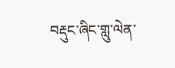བརྡུང་ཞིང་གླུ་ལེན་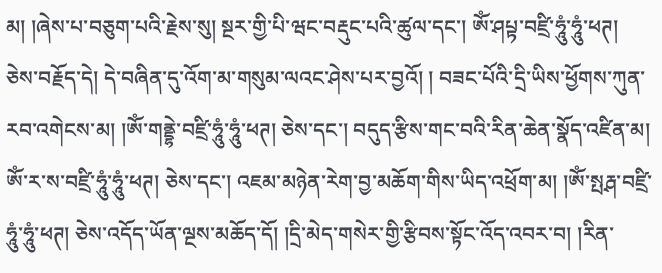མ། །ཞེས་པ་བཅུག་པའི་རྗེས་སུ། སྔར་གྱི་པི་ཝང་བརྡུང་པའི་ཚུལ་དང་། ༀ་ཤཔྟ་བཛྲི་ཧཱུཾ་ཧཱུཾ་ཕཊ། ཅེས་བརྗོད་དེ། དེ་བཞིན་དུ་འོག་མ་གསུམ་ལའང་ཤེས་པར་བྱའོ། ། བཟང་པོའི་དྲི་ཡིས་ཕྱོགས་ཀུན་རབ་འགེངས་མ། །ༀ་གནྡྷེ་བཛྲི་ཧཱུཾ་ཧཱུཾ་ཕཊ། ཅེས་དང་། བདུད་རྩིས་གང་བའི་རིན་ཆེན་སྣོད་འཛིན་མ། ༀ་ར་ས་བཛྲི་ཧཱུཾ་ཧཱུཾ་ཕཊ། ཅེས་དང་། འཇམ་མཉེན་རེག་བྱ་མཆོག་གིས་ཡིད་འཕྲོག་མ། །ༀ་སྤརྴ་བཛྲི་ཧཱུཾ་ཧཱུཾ་ཕཊ། ཅེས་འདོད་ཡོན་ལྔས་མཆོད་དོ། །དྲི་མེད་གསེར་གྱི་རྩིབས་སྟོང་འོད་འབར་བ། །རིན་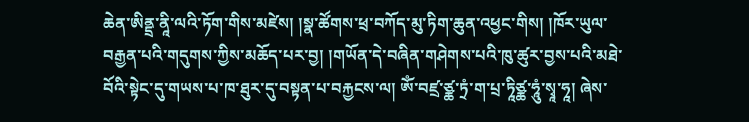ཆེན་ཨིནྡྲ་ནཱི་ལའི་ཏོག་གིས་མཛེས། །སྣ་ཚོགས་ཕྲ་བཀོད་མུ་ཏིག་ཆུན་འཕྱང་གིས། །ཁོར་ཡུལ་བརྒྱན་པའི་གདུགས་ཀྱིས་མཆོད་པར་བྱ། །གཡོན་དེ་བཞིན་གཤེགས་པའི་ཁུ་ཚུར་བྱས་པའི་མཐེ་བོའི་སྟེང་དུ་གཡས་པ་ཁ་ཐུར་དུ་བསྟན་པ་བརྐྱངས་ལ། ༀ་བཛྲ་ཙྪ་ཏྲཾ་ག་པྲ་ཏཱིཙྪ་ཧཱུཾ་སྭཱ་ཧཱ། ཞེས་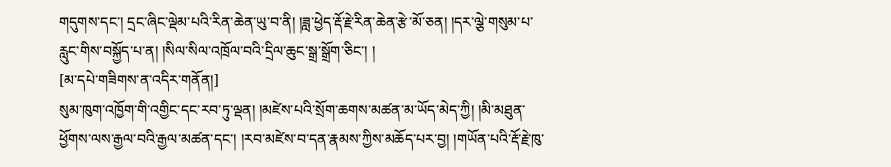གདུགས་དང་། དྲང་ཞིང་ལྡེམ་པའི་རིན་ཆེན་ཡུ་བ་ནི། །ཟླ་ཕྱེད་རྡོ་རྗེ་རིན་ཆེན་རྩེ་མོ་ཅན། །དར་ལྕེ་གསུམ་པ་རླུང་གིས་བསྐྱོད་པ་ན། །སིལ་སིལ་འཁྲོལ་བའི་དྲིལ་ཆུང་སྒྲ་སྒྲོག་ཅིང་། །
[མ་དཔེ་གཟིགས་ན་འདིར་གནོན།]
སུམ་ཁུག་འཁྱོག་གི་འགྱིང་དང་རབ་ཏུ་ལྡན། །མཛེས་པའི་སྲོག་ཆགས་མཚན་མ་ཡོད་མེད་ཀྱི། །མི་མཐུན་ཕྱོགས་ལས་རྒྱལ་བའི་རྒྱལ་མཚན་དང་། །རབ་མཛེས་བ་དན་རྣམས་ཀྱིས་མཆོད་པར་བྱ། །གཡོན་པའི་རྡོ་རྗེ་ཁུ་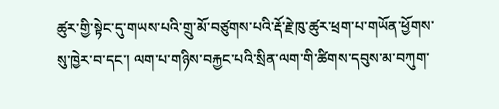ཚུར་གྱི་སྟེང་དུ་གཡས་པའི་གྲུ་མོ་བཙུགས་པའི་རྡོ་རྗེ་ཁུ་ཚུར་ཕྲག་པ་གཡོན་ཕྱོགས་སུ་ཁྱེར་བ་དང་། ལག་པ་གཉིས་བརྐྱང་པའི་སྲིན་ལག་གི་ཚིགས་དབུས་མ་བཀུག་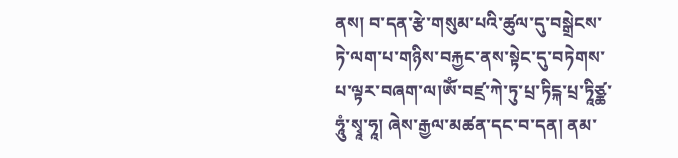ནས། བ་དན་རྩེ་གསུམ་པའི་ཚུལ་དུ་བསྒྲེངས་ཏེ་ལག་པ་གཉིས་བརྐྱང་ནས་སྟེང་དུ་བཏེགས་པ་ལྟར་བཞག་ལ།ༀ་བཛྲ་ཀེ་ཏུ་པྲ་ཏིངྐ་པྲ་ཏཱིཙྪ་ཧཱུཾ་སྭཱ་ཧཱ། ཞེས་རྒྱལ་མཚན་དང་བ་དན། ནམ་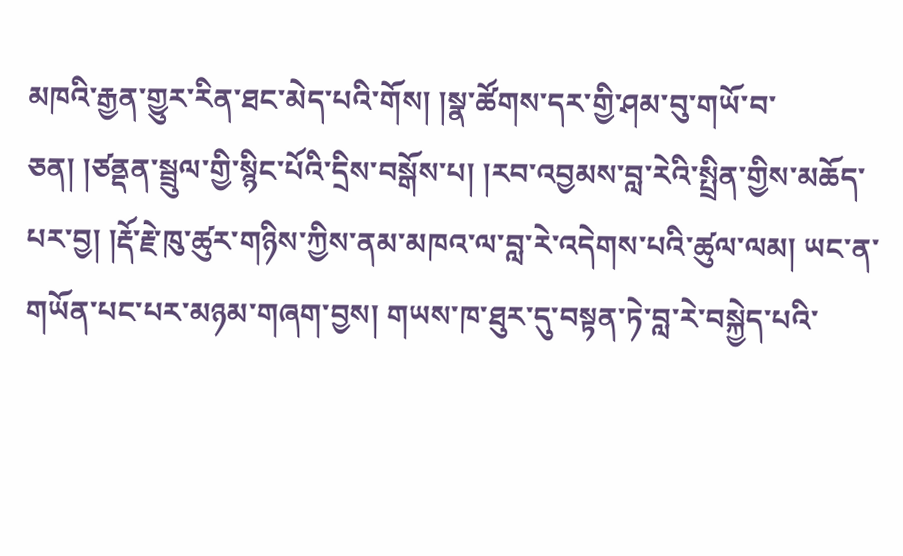མཁའི་རྒྱན་གྱུར་རིན་ཐང་མེད་པའི་གོས། །སྣ་ཚོགས་དར་གྱི་ཤམ་བུ་གཡོ་བ་ཅན། །ཙནྡན་སྦྲུལ་གྱི་སྙིང་པོའི་དྲིས་བསྒོས་པ། །རབ་འབྱམས་བླ་རེའི་སྤྲིན་གྱིས་མཆོད་པར་བྱ། །རྡོ་རྗེ་ཁུ་ཚུར་གཉིས་ཀྱིས་ནམ་མཁའ་ལ་བླ་རེ་འདེགས་པའི་ཚུལ་ལམ། ཡང་ན་གཡོན་པང་པར་མཉམ་གཞག་བྱས། གཡས་ཁ་ཐུར་དུ་བསྟན་ཏེ་བླ་རེ་བསྐྱེད་པའི་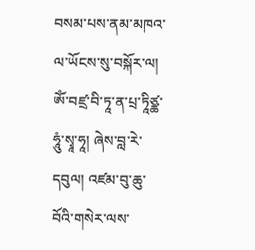བསམ་པས་ནམ་མཁའ་ལ་ཡོངས་སུ་བསྐོར་ལ། ༀ་བཛྲ་བི་ཏཱ་ན་པྲ་ཏཱིཙྪ་ཧཱུཾ་སྭཱ་ཧཱ། ཞེས་བླ་རེ་དབུལ། འཛམ་བུ་ཆུ་བོའི་གསེར་ལས་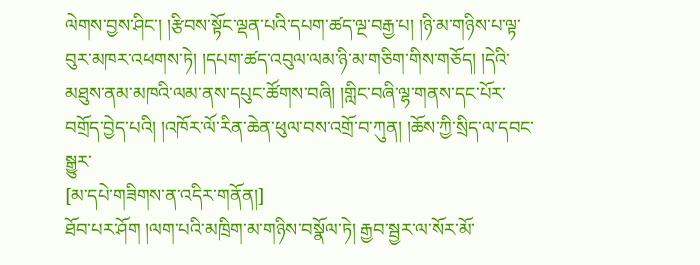ལེགས་བྱས་ཤིང་། །རྩིབས་སྟོང་ལྡན་པའི་དཔག་ཚད་ལྔ་བརྒྱ་པ། །ཉི་མ་གཉིས་པ་ལྟ་བུར་མཁར་འཕགས་ཏེ། །དཔག་ཚད་འབུལ་ལམ་ཉི་མ་གཅིག་གིས་གཅོད། །དེའི་མཐུས་ནམ་མཁའི་ལམ་ནས་དཔུང་ཚོགས་བཞི། །གླིང་བཞི་ལྷ་གནས་དང་པོར་བགྲོད་བྱེད་པའི། །འཁོར་ལོ་རིན་ཆེན་ཕུལ་བས་འགྲོ་བ་ཀུན། །ཆོས་ཀྱི་སྲིད་ལ་དབང་སྒྱུར་
[མ་དཔེ་གཟིགས་ན་འདིར་གནོན།]
ཐོབ་པར་ཤོག །ལག་པའི་མཁྲིག་མ་གཉིས་བསྣོལ་ཏེ། རྒྱབ་སྦྱར་ལ་སོར་མོ་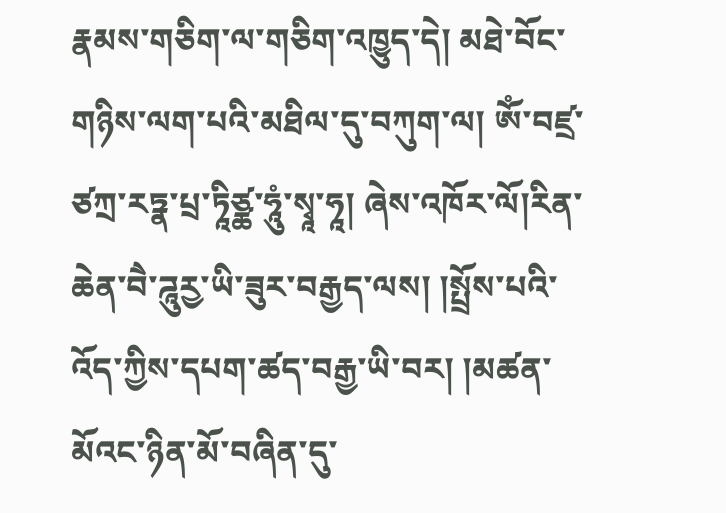རྣམས་གཅིག་ལ་གཅིག་འཁྱུད་དེ། མཐེ་བོང་གཉིས་ལག་པའི་མཐིལ་དུ་བཀུག་ལ། ༀ་བཛྲ་ཙཀྲ་རཏྣ་པྲ་ཏཱིཙྪ་ཧཱུཾ་སྭཱ་ཧཱ། ཞེས་འཁོར་ལོ།རིན་ཆེན་བཻ་ཌཱུརྱ་ཡི་ཟུར་བརྒྱད་ལས། །སྤྲོས་པའི་འོད་ཀྱིས་དཔག་ཚད་བརྒྱ་ཡི་བར། །མཚན་མོའང་ཉིན་མོ་བཞིན་དུ་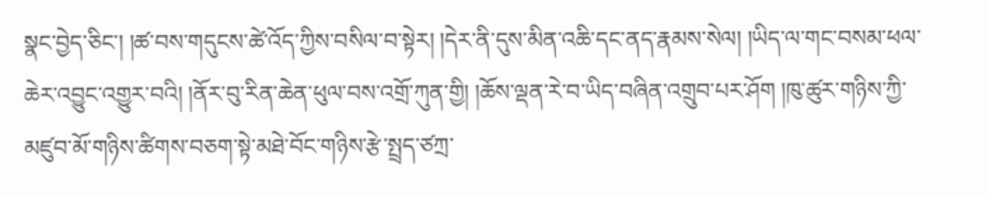སྣང་བྱེད་ཅིང་། །ཚ་བས་གདུངས་ཚེ་འོད་ཀྱིས་བསིལ་བ་སྟེར། །དེར་ནི་དུས་མིན་འཆི་དང་ནད་རྣམས་སེལ། །ཡིད་ལ་གང་བསམ་ཕལ་ཆེར་འབྱུང་འགྱུར་བའི། །ནོར་བུ་རིན་ཆེན་ཕུལ་བས་འགྲོ་ཀུན་གྱི། །ཆོས་ལྡན་རེ་བ་ཡིད་བཞིན་འགྲུབ་པར་ཤོག །ཁུ་ཚུར་གཉིས་ཀྱི་མཛུབ་མོ་གཉིས་ཚིགས་བཅག་སྟེ་མཐེ་བོང་གཉིས་རྩེ་སྤྲད་ཙཀྲ་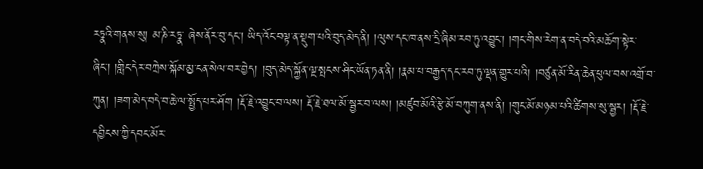རཏྣའི་གནས་སུ། མ་ཎི་རཏྣ་ ཞེས་ནོར་བུ་དང་། ཡིད་འོང་བལྟ་ན་སྡུག་པའི་བུད་མེད་ནི། །ལུས་དང་ཁ་ནས་དྲི་ཞིམ་རབ་ཏུ་འབྱུང་། །གང་གིས་རེག་ན་བདེ་བའི་མཆོག་སྟེར་ཞིང་། །གླིང་དེར་བཀྲེས་སྐོམ་མྱ་ངན་སེལ་བར་བྱེད། །བུད་མེད་སྐྱོན་ལྔ་སྤངས་ཤིང་ཡོན་ཏན་ནི། །རྣམ་པ་བརྒྱད་དང་རབ་ཏུ་ལྡན་གྱུར་པའི། །བཙུན་མོ་རིན་ཆེན་ཕུལ་བས་འགྲོ་བ་ཀུན། །ཟག་མེད་བདེ་བ་ཆེ་ལ་སྤྱོད་པར་ཤོག །རྡོ་རྗེ་འབྱུང་བ་ལས། རྡོ་རྗེ་ཐལ་མོ་སྦྱར་བ་ལས། །མཛུབ་མོའི་རྩེ་མོ་བཀུག་ནས་ནི། །གུང་མོ་མཉམ་པའི་ཚིགས་སུ་སྦྱར། །རྡོ་རྗེ་དབྱིངས་ཀྱི་དབང་མོར་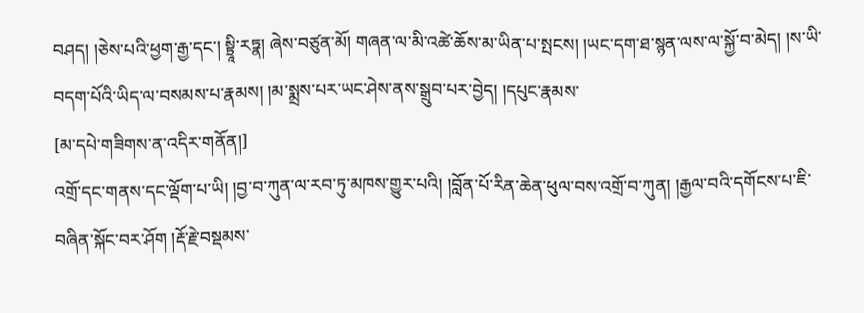བཤད། །ཅེས་པའི་ཕྱག་རྒྱ་དང་། སྟྲཱི་རཏྣ། ཞེས་བཙུན་མོ། གཞན་ལ་མི་འཚེ་ཆོས་མ་ཡིན་པ་སྤངས། །ཡང་དག་ཐ་སྙན་ལས་ལ་སྐྱོ་བ་མེད། །ས་ཡི་བདག་པོའི་ཡིད་ལ་བསམས་པ་རྣམས། །མ་སྨྲས་པར་ཡང་ཤེས་ནས་སྒྲུབ་པར་བྱེད། །དཔུང་རྣམས་
[མ་དཔེ་གཟིགས་ན་འདིར་གནོན།]
འགྲོ་དང་གནས་དང་ལྡོག་པ་ཡི། །བྱ་བ་ཀུན་ལ་རབ་ཏུ་མཁས་གྱུར་པའི། །བློན་པོ་རིན་ཆེན་ཕུལ་བས་འགྲོ་བ་ཀུན། །རྒྱལ་བའི་དགོངས་པ་ཇི་བཞིན་སྐོང་བར་ཤོག །རྡོ་རྗེ་བསྡམས་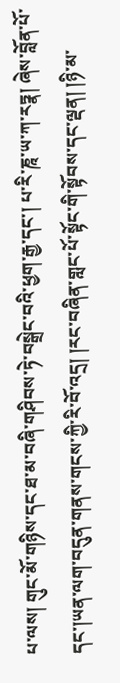པ་ལས། གུང་མོ་གཉིས་དང་ཐ་མ་བཞི་གཤིབས་ཏེ་བསྒྲེང་བའི་ཕྱག་རྒྱ་དང་། པ་རི་ཎཱ་ཡ་ཀ་རཏྣ། ཞེས་བློན་པོ་དང་།ཡན་ལག་བདུན་གནས་གངས་ཀྱི་རི་བོ་འདྲ། །རང་བཞིན་གླང་པོ་སྟོང་གི་སྟོབས་དང་ལྡན། །ཉི་མ་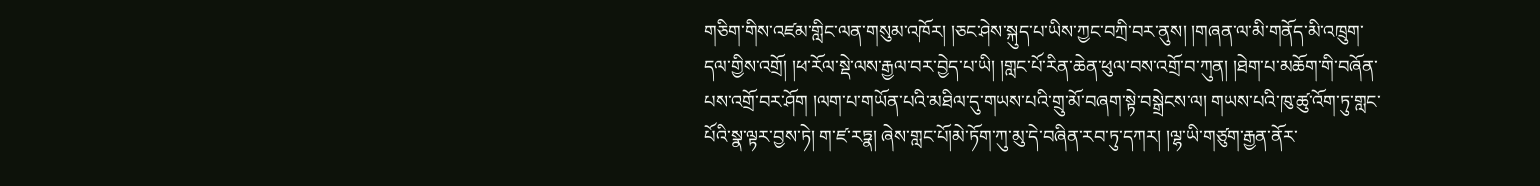གཅིག་གིས་འཛམ་གླིང་ལན་གསུམ་འཁོར། །ཅང་ཤེས་སྐུད་པ་ཡིས་ཀྱང་བཀྲི་བར་ནུས། །གཞན་ལ་མི་གནོད་མི་འཁྲུག་དལ་གྱིས་འགྲོ། །ཕ་རོལ་སྡེ་ལས་རྒྱལ་བར་བྱེད་པ་ཡི། །གླང་པོ་རིན་ཆེན་ཕུལ་བས་འགྲོ་བ་ཀུན། །ཐེག་པ་མཆོག་གི་བཞོན་པས་འགྲོ་བར་ཤོག །ལག་པ་གཡོན་པའི་མཐིལ་དུ་གཡས་པའི་གྲུ་མོ་བཞག་སྟེ་བསྒྲེངས་ལ། གཡས་པའི་ཁུ་ཚུ་འོག་ཏུ་གླང་པོའི་སྣ་ལྟར་བྱས་ཏེ། ག་ཛ་རཏྣ། ཞེས་གླང་པོ།མེ་ཏོག་ཀུ་མུ་དེ་བཞིན་རབ་ཏུ་དཀར། །ལྷ་ཡི་གཙུག་རྒྱན་ནོར་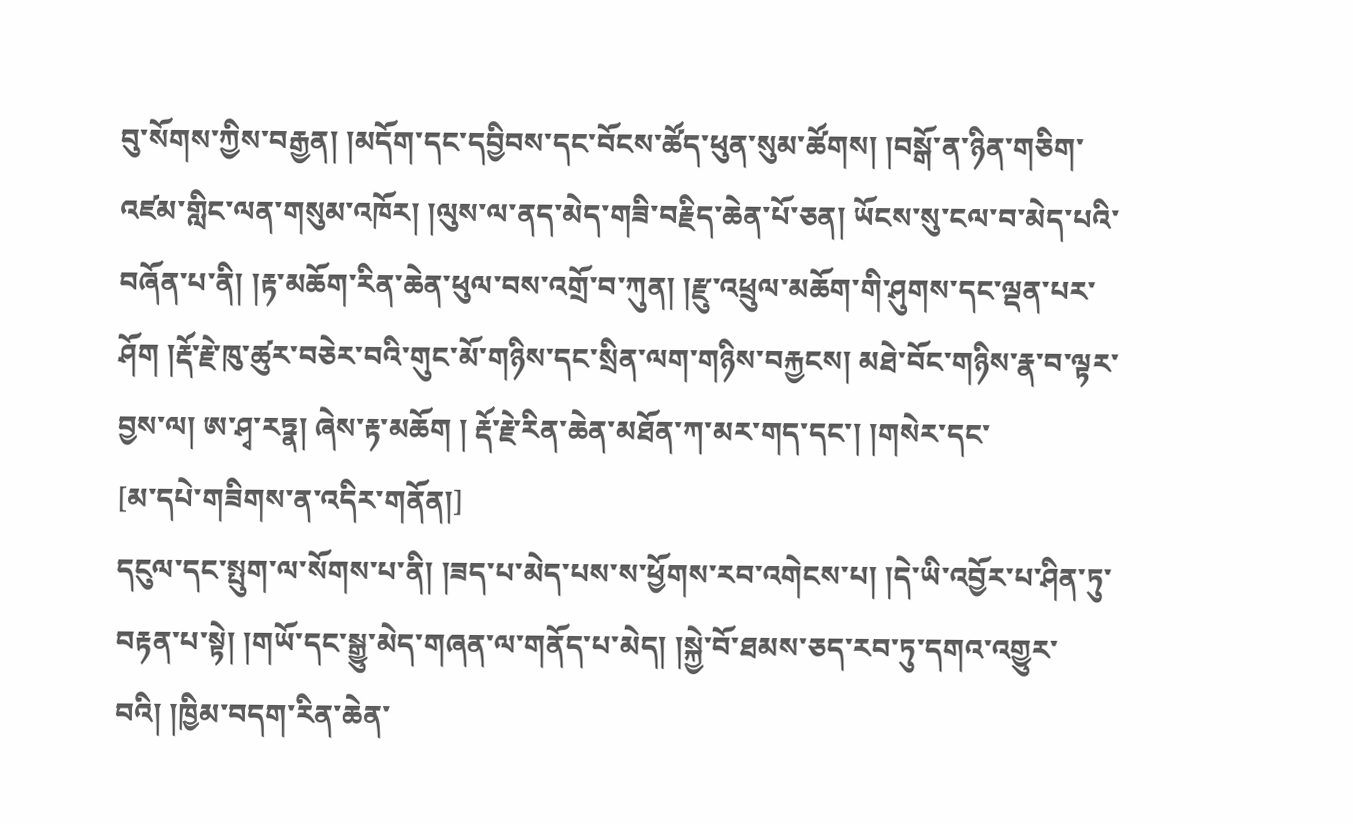བུ་སོགས་ཀྱིས་བརྒྱན། །མདོག་དང་དབྱིབས་དང་བོངས་ཚོད་ཕུན་སུམ་ཚོགས། །བསྒོ་ན་ཉིན་གཅིག་འཛམ་གླིང་ལན་གསུམ་འཁོར། །ལུས་ལ་ནད་མེད་གཟི་བརྗིད་ཆེན་པོ་ཅན། ཡོངས་སུ་ངལ་བ་མེད་པའི་བཞོན་པ་ནི། །རྟ་མཆོག་རིན་ཆེན་ཕུལ་བས་འགྲོ་བ་ཀུན། །རྫུ་འཕྲུལ་མཆོག་གི་ཤུགས་དང་ལྡན་པར་ཤོག །རྡོ་རྗེ་ཁུ་ཚུར་བཅེར་བའི་གུང་མོ་གཉིས་དང་སྲིན་ལག་གཉིས་བརྐྱངས། མཐེ་བོང་གཉིས་རྣ་བ་ལྟར་བྱས་ལ། ཨ་ཤྭ་རཏྣ། ཞེས་རྟ་མཆོག ། རྡོ་རྗེ་རིན་ཆེན་མཐོན་ཀ་མར་གད་དང་། །གསེར་དང་
[མ་དཔེ་གཟིགས་ན་འདིར་གནོན།]
དངུལ་དང་སྤུག་ལ་སོགས་པ་ནི། །ཟད་པ་མེད་པས་ས་ཕྱོགས་རབ་འགེངས་པ། །དེ་ཡི་འབྱོར་པ་ཤིན་ཏུ་བརྟན་པ་སྟེ། །གཡོ་དང་སྒྱུ་མེད་གཞན་ལ་གནོད་པ་མེད། །སྐྱེ་བོ་ཐམས་ཅད་རབ་ཏུ་དགའ་འགྱུར་བའི། །ཁྱིམ་བདག་རིན་ཆེན་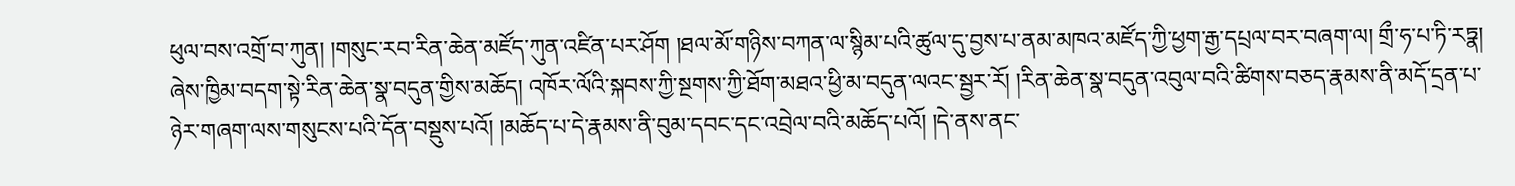ཕུལ་བས་འགྲོ་བ་ཀུན། །གསུང་རབ་རིན་ཆེན་མཛོད་ཀུན་འཛིན་པར་ཤོག །ཐལ་མོ་གཉིས་བཀན་ལ་སྙིམ་པའི་ཚུལ་དུ་བྱས་པ་ནམ་མཁའ་མཛོད་ཀྱི་ཕྱག་རྒྱ་དཔྲལ་བར་བཞག་ལ། གྲྀ་ཧ་པ་ཏི་རཏྣ། ཞེས་ཁྱིམ་བདག་སྟེ་རིན་ཆེན་སྣ་བདུན་གྱིས་མཆོད། འཁོར་ལོའི་སྐབས་ཀྱི་སྔགས་ཀྱི་ཐོག་མཐའ་ཕྱི་མ་བདུན་ལའང་སྦྱར་རོ། །རིན་ཆེན་སྣ་བདུན་འབུལ་བའི་ཚིགས་བཅད་རྣམས་ནི་མདོ་དྲན་པ་ཉེར་གཞག་ལས་གསུངས་པའི་དོན་བསྡུས་པའོ། །མཆོད་པ་དེ་རྣམས་ནི་བུམ་དབང་དང་འབྲེལ་བའི་མཆོད་པའོ། །དེ་ནས་ནང་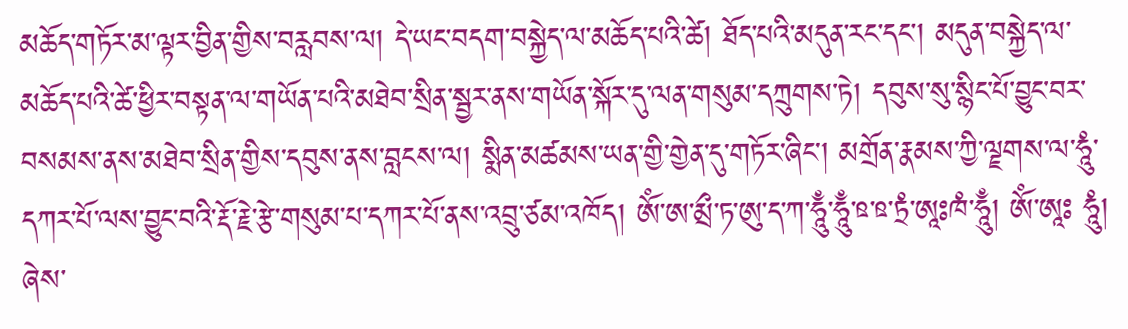མཆོད་གཏོར་མ་ལྟར་བྱིན་གྱིས་བརླབས་ལ། དེ་ཡང་བདག་བསྐྱེད་ལ་མཆོད་པའི་ཚེ། ཐོད་པའི་མདུན་རང་དང་། མདུན་བསྐྱེད་ལ་མཆོད་པའི་ཚེ་ཕྱིར་བསྟན་ལ་གཡོན་པའི་མཐེབ་སྲིན་སྦྱར་ནས་གཡོན་སྐོར་དུ་ལན་གསུམ་དཀྲུགས་ཏེ། དབུས་སུ་སྙིང་པོ་བྱུང་བར་བསམས་ནས་མཐེབ་སྲིན་གྱིས་དབུས་ནས་བླངས་ལ། སྨིན་མཚམས་ཡན་གྱི་གྱེན་དུ་གཏོར་ཞིང་། མགྲོན་རྣམས་ཀྱི་ལྗགས་ལ་ཧཱུཾ་དཀར་པོ་ལས་བྱུང་བའི་རྡོ་རྗེ་རྩེ་གསུམ་པ་དཀར་པོ་ནས་འབྲུ་ཙམ་འཁོད། ༀ་ཨ་མྲྀ་ཏ་ཨུ་ད་ཀ་ཧཱུྃ་ཧཱུྃ་ཋ་ཋ་ཏྲཾ་ཨཱཿཁཾ་ཧཱུྃ། ༀ་ཨཱཿ ཧཱུཾ། ཞེས་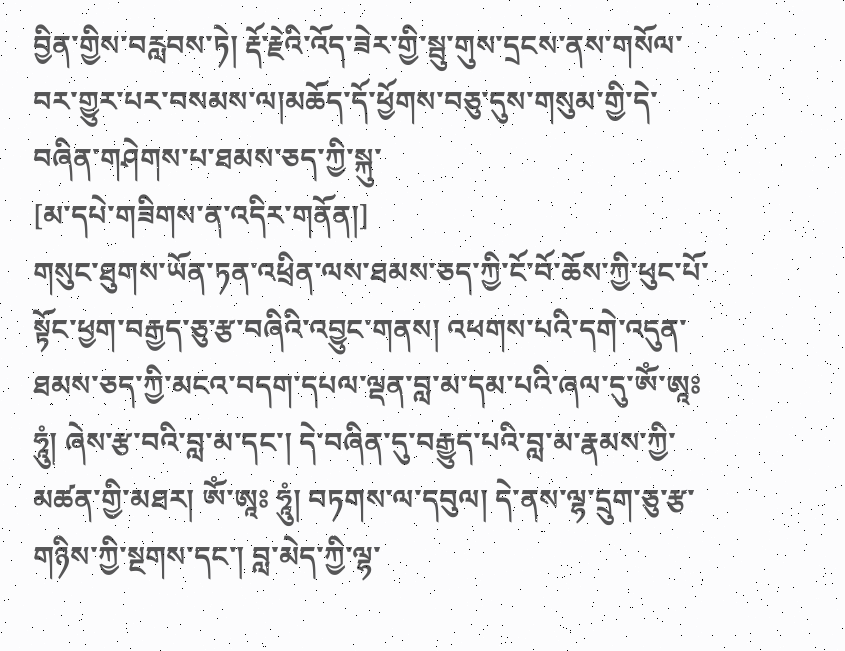བྱིན་གྱིས་བརླབས་ཏེ། རྡོ་རྗེའི་འོད་ཟེར་གྱི་སྦུ་གུས་དྲངས་ནས་གསོལ་བར་གྱུར་པར་བསམས་ལ།མཆོད་དོ་ཕྱོགས་བཅུ་དུས་གསུམ་གྱི་དེ་བཞིན་གཤེགས་པ་ཐམས་ཅད་ཀྱི་སྐུ་
[མ་དཔེ་གཟིགས་ན་འདིར་གནོན།]
གསུང་ཐུགས་ཡོན་ཏན་འཕྲིན་ལས་ཐམས་ཅད་ཀྱི་ངོ་བོ་ཆོས་ཀྱི་ཕུང་པོ་སྟོང་ཕྱག་བརྒྱད་ཅུ་རྩ་བཞིའི་འབྱུང་གནས། འཕགས་པའི་དགེ་འདུན་ཐམས་ཅད་ཀྱི་མངའ་བདག་དཔལ་ལྡན་བླ་མ་དམ་པའི་ཞལ་དུ་ༀ་ཨཱཿ ཧཱུཾ། ཞེས་རྩ་བའི་བླ་མ་དང་། དེ་བཞིན་དུ་བརྒྱུད་པའི་བླ་མ་རྣམས་ཀྱི་མཚན་གྱི་མཐར། ༀ་ཨཱཿ ཧཱུཾ། བཏགས་ལ་དབུལ། དེ་ནས་ལྷ་དྲུག་ཅུ་རྩ་གཉིས་ཀྱི་སྔགས་དང་། བླ་མེད་ཀྱི་ལྷ་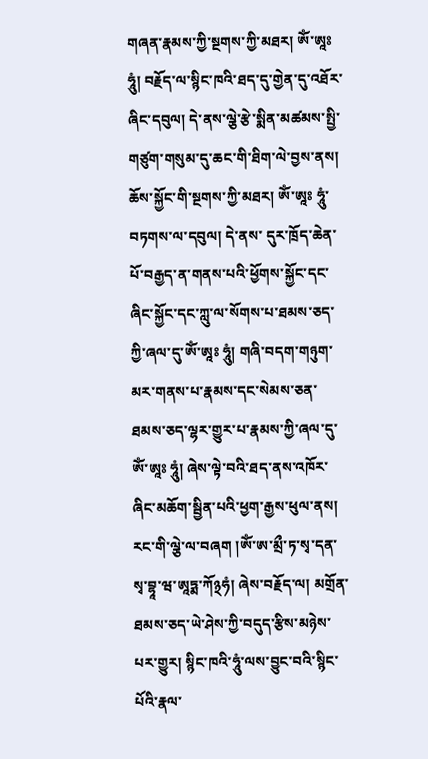གཞན་རྣམས་ཀྱི་སྔགས་ཀྱི་མཐར། ༀ་ཨཱཿ ཧཱུཾ། བརྗོད་ལ་སྙིང་ཁའི་ཐད་དུ་གྱེན་དུ་འཐོར་ཞིང་དབུལ། དེ་ནས་ལྕེ་རྩེ་སྨིན་མཚམས་སྤྱི་གཙུག་གསུམ་དུ་ཆང་གི་ཐིག་ལེ་བྱས་ནས། ཆོས་སྐྱོང་གི་སྔགས་ཀྱི་མཐར། ༀ་ཨཱཿ ཧཱུཾ་ བཏགས་ལ་དབུལ། དེ་ནས་ དུར་ཁྲོད་ཆེན་པོ་བརྒྱད་ན་གནས་པའི་ཕྱོགས་སྐྱོང་དང་ཞིང་སྐྱོང་དང་ཀླུ་ལ་སོགས་པ་ཐམས་ཅད་ཀྱི་ཞལ་དུ་ༀ་ཨཱཿ ཧཱུཾ། གཞི་བདག་གཉུག་མར་གནས་པ་རྣམས་དང་སེམས་ཅན་ཐམས་ཅད་ལྷར་གྱུར་པ་རྣམས་ཀྱི་ཞལ་དུ་ༀ་ཨཱཿ ཧཱུཾ། ཞེས་ལྟེ་བའི་ཐད་ནས་འཁོར་ཞིང་མཆོག་སྦྱིན་པའི་ཕྱག་རྒྱས་ཕུལ་ནས། རང་གི་ལྕེ་ལ་བཞག །ༀ་ཨ་མྲྀ་ཏ་སྭ་དན་སྭ་བྷཱ་ཝ་ཨཱཏྨ་ཀོ྅ཧཾ། ཞེས་བརྗོད་ལ། མགྲོན་ཐམས་ཅད་ཡེ་ཤེས་ཀྱི་བདུད་རྩིས་མཉེས་པར་གྱུར། སྙིང་ཁའི་ཧཱུཾ་ལས་བྱུང་བའི་སྙིང་པོའི་རྣལ་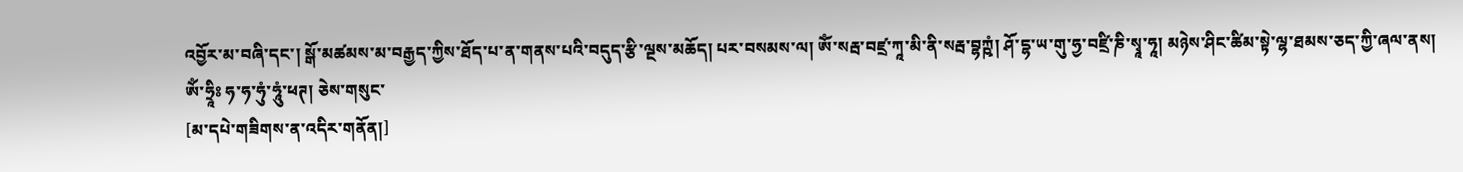འབྱོར་མ་བཞི་དང་། སྒོ་མཚམས་མ་བརྒྱད་ཀྱིས་ཐོད་པ་ན་གནས་པའི་བདུད་རྩི་ལྔས་མཆོད། པར་བསམས་ལ། ༀ་སརྦ་བཛྲ་ཀཱ་མི་ནི་སརྦ་བྷཀྵཾ། ཤོ་དྷ་ཡ་གུ་ཧྱ་བཛྲི་ཎི་སྭཱ་ཧཱ། མཉེས་ཤིང་ཚིམ་སྟེ་ལྷ་ཐམས་ཅད་ཀྱི་ཞལ་ནས། ༀ་ཧྲཱིཿ ཧ་ཧ་ཧུཾ་ཧཱུཾ་ཕཊ། ཅེས་གསུང་
[མ་དཔེ་གཟིགས་ན་འདིར་གནོན།]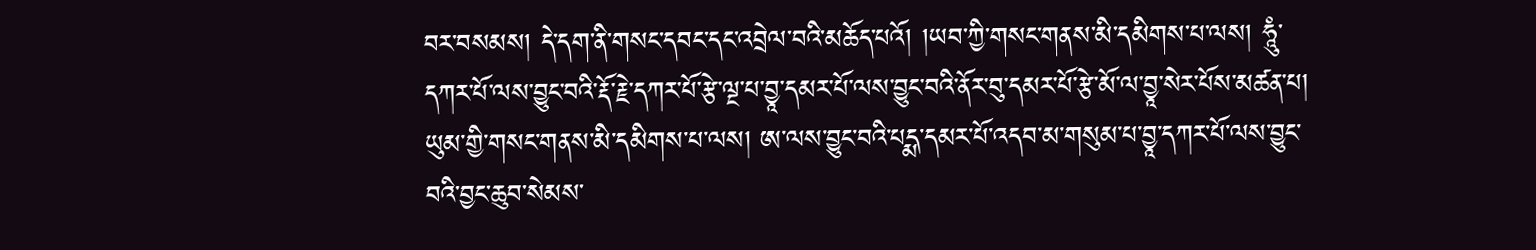བར་བསམས། དེ་དག་ནི་གསང་དབང་དང་འབྲེལ་བའི་མཆོད་པའོ། །ཡབ་ཀྱི་གསང་གནས་མི་དམིགས་པ་ལས། ཧཱུཾ་དཀར་པོ་ལས་བྱུང་བའི་རྡོ་རྗེ་དཀར་པོ་རྩེ་ལྔ་པ་བྱཱ་དམར་པོ་ལས་བྱུང་བའི་ནོར་བུ་དམར་པོ་རྩེ་མོ་ལ་བྱཱ་སེར་པོས་མཚན་པ། ཡུམ་གྱི་གསང་གནས་མི་དམིགས་པ་ལས། ཨ་ལས་བྱུང་བའི་པདྨ་དམར་པོ་འདབ་མ་གསུམ་པ་བྱཱ་དཀར་པོ་ལས་བྱུང་བའི་བྱང་ཆུབ་སེམས་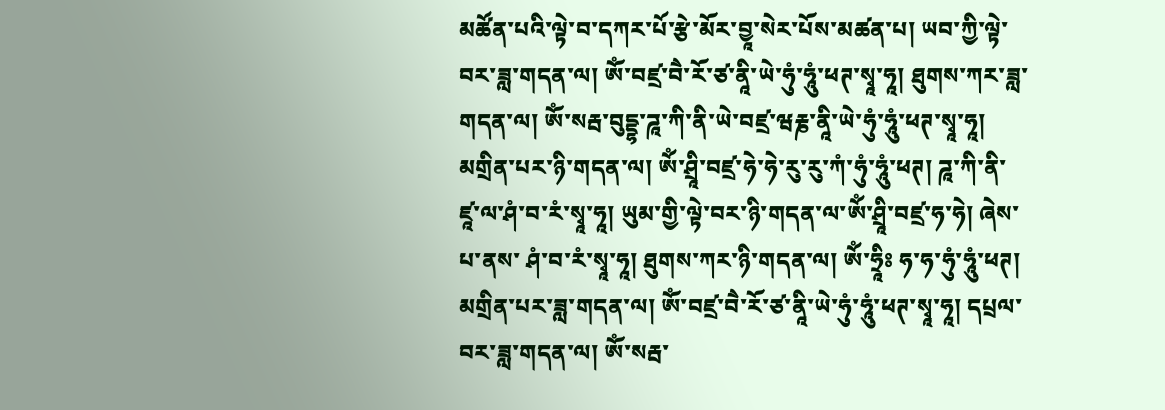མཚོན་པའི་ལྟེ་བ་དཀར་པོ་རྩེ་མོར་བྱཱ་སེར་པོས་མཚན་པ། ཡབ་ཀྱི་ལྟེ་བར་ཟླ་གདན་ལ། ༀ་བཛྲ་བཻ་རོ་ཙ་ནཱི་ཡེ་ཧུཾ་ཧཱུཾ་ཕཊ་སྭཱ་ཧཱ། ཐུགས་ཀར་ཟླ་གདན་ལ། ༀ་སརྦ་བུདྡྷ་ཌཱ་ཀི་ནི་ཡེ་བཛྲ་ཝརྞ་ནཱི་ཡེ་ཧུཾ་ཧཱུཾ་ཕཊ་སྭཱ་ཧཱ། མགྲིན་པར་ཉི་གདན་ལ། ༀ་ཤྲཱི་བཛྲ་ཧེ་ཧེ་རུ་རུ་ཀཾ་ཧུཾ་ཧཱུཾ་ཕཊ། ཌཱ་ཀི་ནི་ཛཱ་ལ་ཤཾ་བ་རཾ་སྭཱ་ཧཱ། ཡུམ་གྱི་ལྟེ་བར་ཉི་གདན་ལ་ༀ་ཤྲཱི་བཛྲ་ཧ་ཧེ། ཞེས་པ་ནས་ ཤཾ་བ་རཾ་སྭཱ་ཧཱ། ཐུགས་ཀར་ཉི་གདན་ལ། ༀ་ཧྲཱིཿ ཧ་ཧ་ཧུཾ་ཧཱུཾ་ཕཊ། མགྲིན་པར་ཟླ་གདན་ལ། ༀ་བཛྲ་བཻ་རོ་ཙ་ནཱི་ཡེ་ཧུཾ་ཧཱུཾ་ཕཊ་སྭཱ་ཧཱ། དཔྲལ་བར་ཟླ་གདན་ལ། ༀ་སརྦ་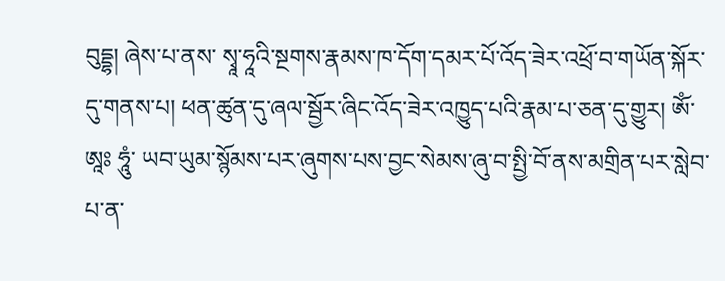བུདྡྷ། ཞེས་པ་ནས་ སྭཱ་ཧཱའི་སྔགས་རྣམས་ཁ་དོག་དམར་པོ་འོད་ཟེར་འཕྲོ་བ་གཡོན་སྐོར་དུ་གནས་པ། ཕན་ཚུན་དུ་ཞལ་སྦྱོར་ཞིང་འོད་ཟེར་འཁྱུད་པའི་རྣམ་པ་ཅན་དུ་གྱུར། ༀ་ཨཱཿ ཧཱུཾ་ ཡབ་ཡུམ་སྙོམས་པར་ཞུགས་པས་བྱང་སེམས་ཞུ་བ་སྤྱི་བོ་ནས་མགྲིན་པར་སླེབ་པ་ན་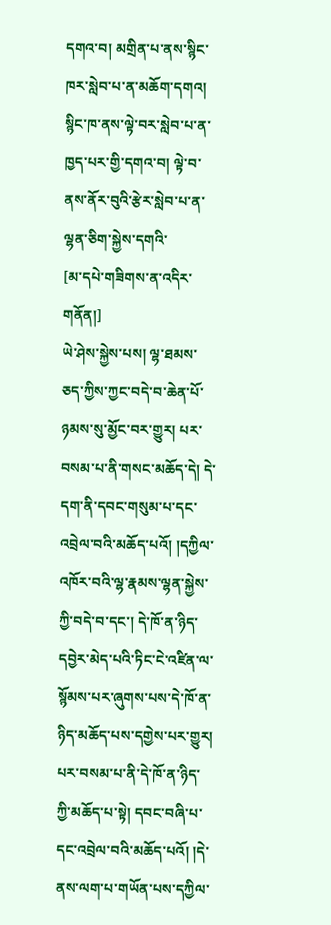དགའ་བ། མགྲིན་པ་ནས་སྙིང་ཁར་སླེབ་པ་ན་མཆོག་དགའ། སྙིང་ཁ་ནས་ལྟེ་བར་སླེབ་པ་ན་ཁྱད་པར་གྱི་དགའ་བ། ལྟེ་བ་ནས་ནོར་བུའི་རྩེར་སླེབ་པ་ན་ལྷན་ཅིག་སྐྱེས་དགའི་
[མ་དཔེ་གཟིགས་ན་འདིར་གནོན།]
ཡེ་ཤེས་སྐྱེས་པས། ལྷ་ཐམས་ཅད་ཀྱིས་ཀྱང་བདེ་བ་ཆེན་པོ་ཉམས་སུ་མྱོང་བར་གྱུར། པར་བསམ་པ་ནི་གསང་མཆོད་དེ། དེ་དག་ནི་དབང་གསུམ་པ་དང་འབྲེལ་བའི་མཆོད་པའོ། །དཀྱིལ་འཁོར་བའི་ལྷ་རྣམས་ལྷན་སྐྱེས་ཀྱི་བདེ་བ་དང་། དེ་ཁོ་ན་ཉིད་དབྱེར་མེད་པའི་ཏིང་ངེ་འཛིན་ལ་སྙོམས་པར་ཞུགས་པས་དེ་ཁོ་ན་ཉིད་མཆོད་པས་དགྱེས་པར་གྱུར། པར་བསམ་པ་ནི་དེ་ཁོ་ན་ཉིད་ཀྱི་མཆོད་པ་སྟེ། དབང་བཞི་པ་དང་འབྲེལ་བའི་མཆོད་པའོ། །དེ་ནས་ལག་པ་གཡོན་པས་དཀྱིལ་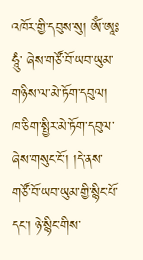འཁོར་གྱི་དབུས་སུ། ༀ་ཨཱཿ ཧཱུཾ་ ཞེས་གཙོ་བོ་ཡབ་ཡུམ་གཉིས་ལ་མེ་ཏོག་དབུལ། ཁ་ཅིག་སྤྱིར་མེ་ཏོག་དབུལ་ཞེས་གསུང་ངོ་། །དེ་ནས་གཙོ་བོ་ཡབ་ཡུམ་གྱི་སྙིང་པོ་དང་། ཉེ་སྙིང་གིས་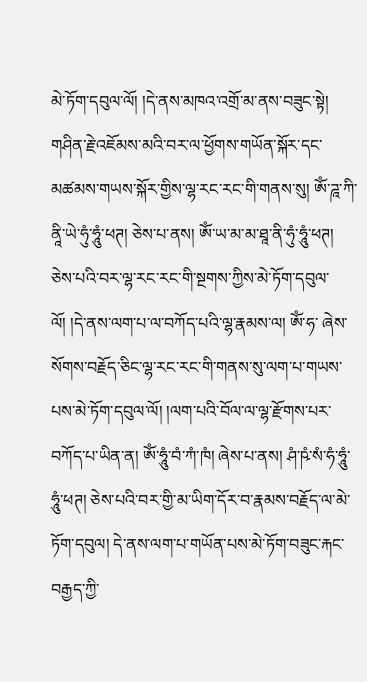མེ་ཏོག་དབུལ་ལོ། །དེ་ནས་མཁའ་འགྲོ་མ་ནས་བཟུང་སྟེ། གཤིན་རྗེ་འཇོམས་མའི་བར་ལ་ཕྱོགས་གཡོན་སྐོར་དང་མཚམས་གཡས་སྐོར་གྱིས་ལྷ་རང་རང་གི་གནས་སུ། ༀ་ཌཱ་ཀི་ནཱི་ཡེ་ཧུཾ་ཧཱུཾ་ཕཊ། ཅེས་པ་ནས། ༀ་ཡ་མ་མ་ཐཱ་ནི་ཧུཾ་ཧཱུཾ་ཕཊ། ཅེས་པའི་བར་ལྷ་རང་རང་གི་སྔགས་ཀྱིས་མེ་ཏོག་དབུལ་ལོ། །དེ་ནས་ལག་པ་ལ་བཀོད་པའི་ལྷ་རྣམས་ལ། ༀ་ཧ་ ཞེས་སོགས་བརྗོད་ཅིང་ལྷ་རང་རང་གི་གནས་སུ་ལག་པ་གཡས་པས་མེ་ཏོག་དབུལ་ལོ། །ལག་པའི་བོལ་ལ་ལྷ་རྫོགས་པར་བཀོད་པ་ཡིན་ན། ༀ་ཧཱུཾ་བཾ་ཀཾ་ཁཾ། ཞེས་པ་ནས། ཤཾ་ཥཾ་སཾ་ཧཾ་ཧཱུཾ་ཧཱུཾ་ཕཊ། ཅེས་པའི་བར་གྱི་མ་ཡིག་དོར་བ་རྣམས་བརྗོད་ལ་མེ་ཏོག་དབུལ། དེ་ནས་ལག་པ་གཡོན་པས་མེ་ཏོག་བཟུང་རྐང་བརྒྱད་ཀྱི་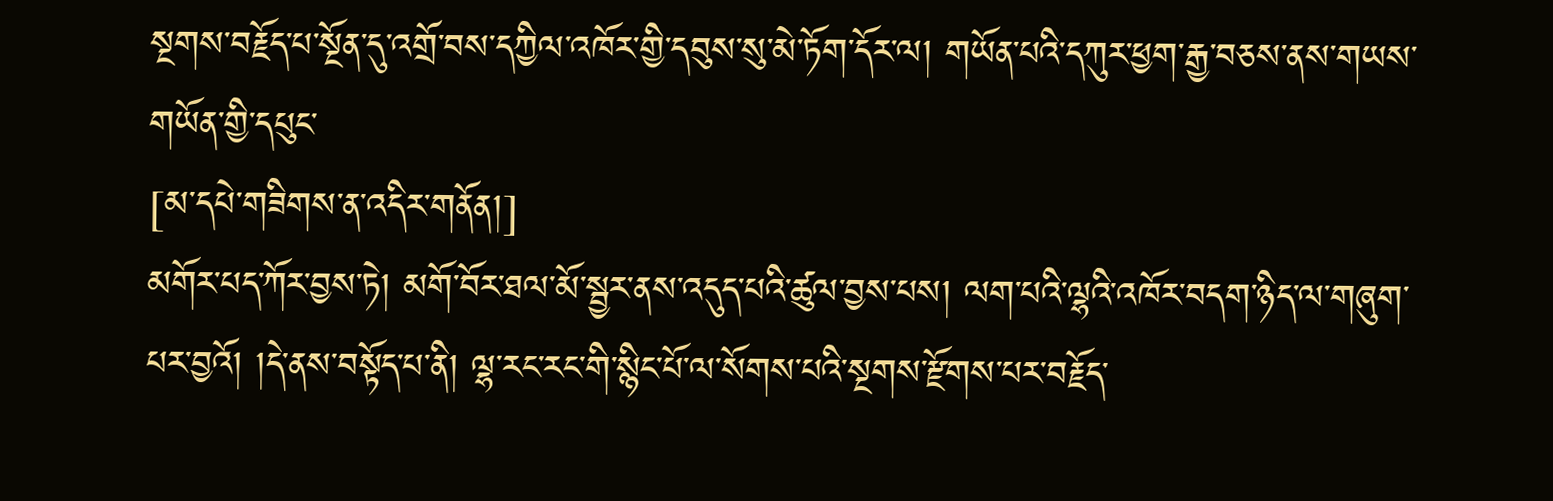སྔགས་བརྗོད་པ་སྔོན་དུ་འགྲོ་བས་དཀྱིལ་འཁོར་གྱི་དབུས་སུ་མེ་ཏོག་དོར་ལ། གཡོན་པའི་དཀུར་ཕྱག་རྒྱ་བཅས་ནས་གཡས་གཡོན་གྱི་དཔུང་
[མ་དཔེ་གཟིགས་ན་འདིར་གནོན།]
མགོར་པད་ཀོར་བྱས་ཏེ། མགོ་བོར་ཐལ་མོ་སྦྱར་ནས་འདུད་པའི་ཚུལ་བྱས་པས། ལག་པའི་ལྷའི་འཁོར་བདག་ཉིད་ལ་གཞུག་པར་བྱའོ། །དེ་ནས་བསྟོད་པ་ནི། ལྷ་རང་རང་གི་སྙིང་པོ་ལ་སོགས་པའི་སྔགས་རྫོགས་པར་བརྗོད་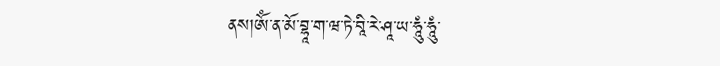ནས།ༀ་ན་མོ་བྷཱ་ག་ཝ་ཏེ་བཱི་རེ་ཤཱ་ཡ་ཧཱུཾ་ཧཱུཾ་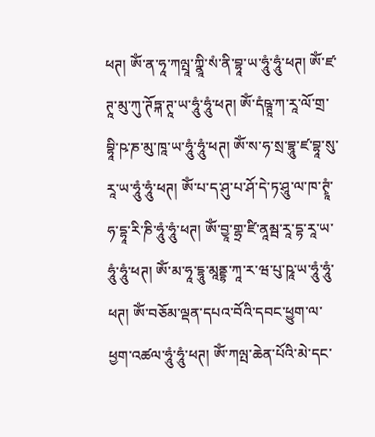ཕཊ། ༀ་ན་ཧཱ་ཀལྤཱ་ཀྣཱི་སཾ་ནི་བྷཱ་ཡ་ཧཱུཾ་ཧཱུཾ་ཕཊ། ༀ་ཛ་ཊཱ་མུ་ཀུ་ཊོཏྐ་ཊཱ་ཡ་ཧཱུཾ་ཧཱུཾ་ཕཊ། ༀ་དཾཥྚཱ་ཀ་རཱ་ལོ་གྲ་བྷཱི་ཥ་ཎ་མུ་ཁཱ་ཡ་ཧཱུཾ་ཧཱུཾ་ཕཊ། ༀ་ས་ཧ་སྲ་བྷཱུ་ཛ་བྷཱ་སུ་རཱ་ཡ་ཧཱུཾ་ཧཱུཾ་ཕཊ། ༀ་པ་ད་ཤུ་པ་ཤོ་དེ་ཏ་ཤཱུ་ལ་ཁ་ཊྭཱཾ་ཧ་དྷཱ་རི་ཎི་ཧཱུཾ་ཧཱུཾ་ཕཊ། ༀ་བྱཱ་གྷྲ་ཛི་ནཱམྦ་རཱ་དྷ་རཱ་ཡ་ཧཱུཾ་ཧཱུཾ་ཕཊ། ༀ་མ་ཧཱ་དྷཱུ་མཱནྡྷ་ཀཱ་ར་ཝ་པུ་ཥཱ་ཡ་ཧཱུཾ་ཧཱུཾ་ཕཊ། ༀ་བཅོམ་ལྡན་དཔའ་བོའི་དབང་ཕྱུག་ལ་ཕྱག་འཚལ་ཧཱུཾ་ཧཱུཾ་ཕཊ། ༀ་ཀལྤ་ཆེན་པོའི་མེ་དང་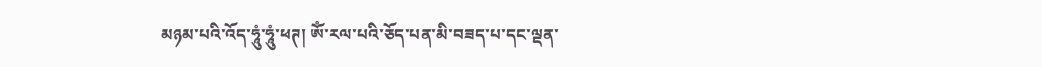མཉམ་པའི་འོད་ཧཱུཾ་ཧཱུཾ་ཕཊ། ༀ་རལ་པའི་ཅོད་པན་མི་བཟད་པ་དང་ལྡན་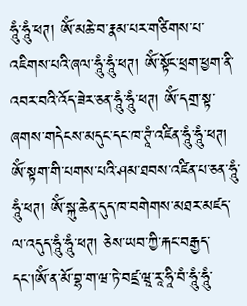ཧཱུཾ་ཧཱུཾ་ཕཊ། ༀ་མཆེ་བ་རྣམ་པར་གཙིགས་པ་འཇིགས་པའི་ཞལ་ཧཱུཾ་ཧཱུཾ་ཕཊ། ༀ་སྟོང་ཕྲག་ཕྱག་ནི་འབར་བའི་འོད་ཟེར་ཅན་ཧཱུཾ་ཧཱུཾ་ཕཊ། ༀ་དགྲ་སྟ་ཞགས་གདེངས་མདུང་དང་ཁ་ཊཱཾ་འཛིན་ཧཱུཾ་ཧཱུཾ་ཕཊ། ༀ་སྟག་གི་པགས་པའི་ཤམ་ཐབས་འཛིན་པ་ཅན་ཧཱུཾ་ཧཱུཾ་ཕཊ། ༀ་སྐུ་ཆེན་དུད་ཁ་བགེགས་མཐར་མཛད་ལ་འདུད་ཧཱུཾ་ཧཱུཾ་ཕཊ། ཅེས་ཡབ་ཀྱི་རྐང་བརྒྱད་དང་།ༀ་ན་མོ་བྷ་ག་ཝ་ཏེ་བཛྲ་ཝཱ་རཱ་ཧཱི་བཾ་ཧཱུཾ་ཧཱུཾ་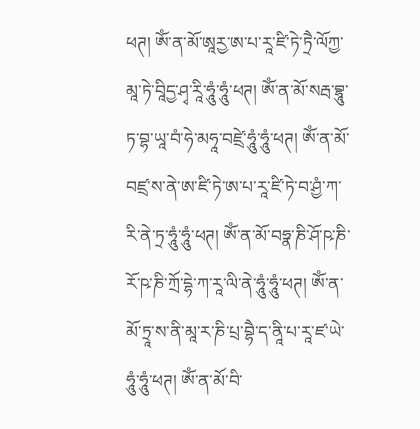ཕཊ། ༀ་ན་མོ་ཨཱརྱ་ཨ་པ་རཱ་ཛི་ཏེ་ཏྲཻ་ལོཀྱ་མཱ་ཏེ་བཱིདྱ་ཤྭ་རཱི་ཧཱུཾ་ཧཱུཾ་ཕཊ། ༀ་ན་མོ་སརྦ་བྷཱུ་ཏ་བྷ་ཡཱ་བཾ་ཧེ་མཧཱ་བཛྲེ་ཧཱུཾ་ཧཱུཾ་ཕཊ། ༀ་ན་མོ་བཛྲ་ས་ནེ་ཨ་ཛི་ཏེ་ཨ་པ་རཱ་ཛི་ཏེ་བ་ཤྱཾ་ཀ་རི་ནེ་ཏྲ་ཧཱུཾ་ཧཱུཾ་ཕཊ། ༀ་ན་མོ་བཧྣ་ཎི་ཤོ་ཥ་ཎི་རོ་ཥ་ཎི་ཀྲོ་དྷེ་ཀ་རཱ་ལི་ནེ་ཧཱུཾ་ཧཱུཾ་ཕཊ། ༀ་ན་མོ་ཏྲཱ་ས་ནི་མཱ་ར་ཎི་པྲ་བྷཻ་ད་ནཱི་པ་རཱ་ཛ་ཡེ་ཧཱུཾ་ཧཱུཾ་ཕཊ། ༀ་ན་མོ་བི་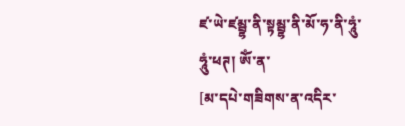ཛ་ཡེ་ཛམྦྷ་ནི་སྟམྦྷ་ནི་མོ་ཧ་ནི་ཧཱུཾ་ཧཱུཾ་ཕཊ། ༀ་ན་
[མ་དཔེ་གཟིགས་ན་འདིར་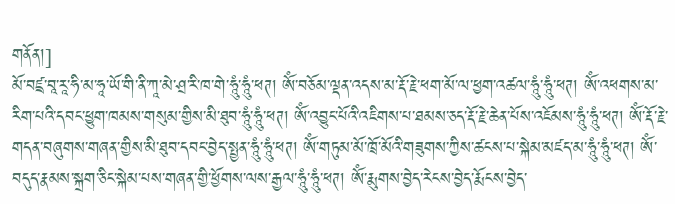གནོན།]
མོ་བཛྲ་བཱ་རཱ་ཧི་མ་ཧཱ་ཡོ་གི་ནི་ཀཱ་མེ་ཤྲ་རི་ཁ་གེ་ཧཱུཾ་ཧཱུཾ་ཕཊ། ༀ་བཅོམ་ལྡན་འདས་མ་རྡོ་རྗེ་ཕག་མོ་ལ་ཕྱག་འཚལ་ཧཱུཾ་ཧཱུཾ་ཕཊ། ༀ་འཕགས་མ་རིག་པའི་དབང་ཕྱུག་ཁམས་གསུམ་གྱིས་མི་ཐུབ་ཧཱུཾ་ཧཱུཾ་ཕཊ། ༀ་འབྱུང་པོའི་འཇིགས་པ་ཐམས་ཅད་རྡོ་རྗེ་ཆེན་པོས་འཇོམས་ཧཱུཾ་ཧཱུཾ་ཕཊ། ༀ་རྡོ་རྗེ་གདན་བཞུགས་གཞན་གྱིས་མི་ཐུབ་དབང་བྱེད་སྤྱན་ཧཱུཾ་ཧཱུཾ་ཕཊ། ༀ་གཏུམ་མོ་ཁྲོ་མོའི་གཟུགས་ཀྱིས་ཚངས་པ་སྐེམ་མཛད་མ་ཧཱུཾ་ཧཱུཾ་ཕཊ། ༀ་བདུད་རྣམས་སྐྲག་ཅིང་སྐེམ་པས་གཞན་གྱི་ཕྱོགས་ལས་རྒྱལ་ཧཱུཾ་ཧཱུཾ་ཕཊ། ༀ་རྨུགས་བྱེད་རེངས་བྱེད་རྨོངས་བྱེད་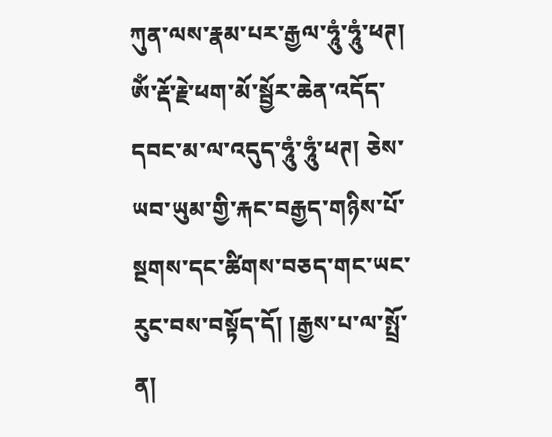ཀུན་ལས་རྣམ་པར་རྒྱལ་ཧཱུཾ་ཧཱུཾ་ཕཊ། ༀ་རྡོ་རྗེ་ཕག་མོ་སྦྱོར་ཆེན་འདོད་དབང་མ་ལ་འདུད་ཧཱུཾ་ཧཱུཾ་ཕཊ། ཅེས་ཡབ་ཡུམ་གྱི་རྐང་བརྒྱད་གཉིས་པོ་སྔགས་དང་ཚིགས་བཅད་གང་ཡང་རུང་བས་བསྟོད་དོ། །རྒྱས་པ་ལ་སྤྲོ་ན།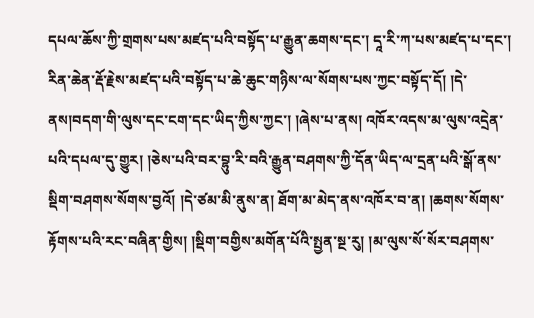དཔལ་ཆོས་ཀྱི་གྲགས་པས་མཛད་པའི་བསྟོད་པ་རྒྱུན་ཆགས་དང་། དཱ་རི་ཀ་པས་མཛད་པ་དང་། རིན་ཆེན་རྡོ་རྗེས་མཛད་པའི་བསྟོད་པ་ཆེ་ཆུང་གཉིས་ལ་སོགས་པས་ཀྱང་བསྟོད་དོ། །དེ་ནས།བདག་གི་ལུས་དང་ངག་དང་ཡིད་ཀྱིས་ཀྱང་། །ཞེས་པ་ནས། འཁོར་འདས་མ་ལུས་འདྲེན་པའི་དཔལ་དུ་གྱུར། །ཅེས་པའི་བར་བྷུ་རི་བའི་རྒྱུན་བཤགས་ཀྱི་དོན་ཡིད་ལ་དྲན་པའི་སྒོ་ནས་སྡིག་བཤགས་སོགས་བྱའོ། །དེ་ཙམ་མི་ནུས་ན། ཐོག་མ་མེད་ནས་འཁོར་བ་ན། །ཆགས་སོགས་རྟོགས་པའི་རང་བཞིན་གྱིས། །སྡིག་བགྱིས་མགོན་པོའི་སྤྱན་སྔ་རུ། །མ་ལུས་སོ་སོར་བཤགས་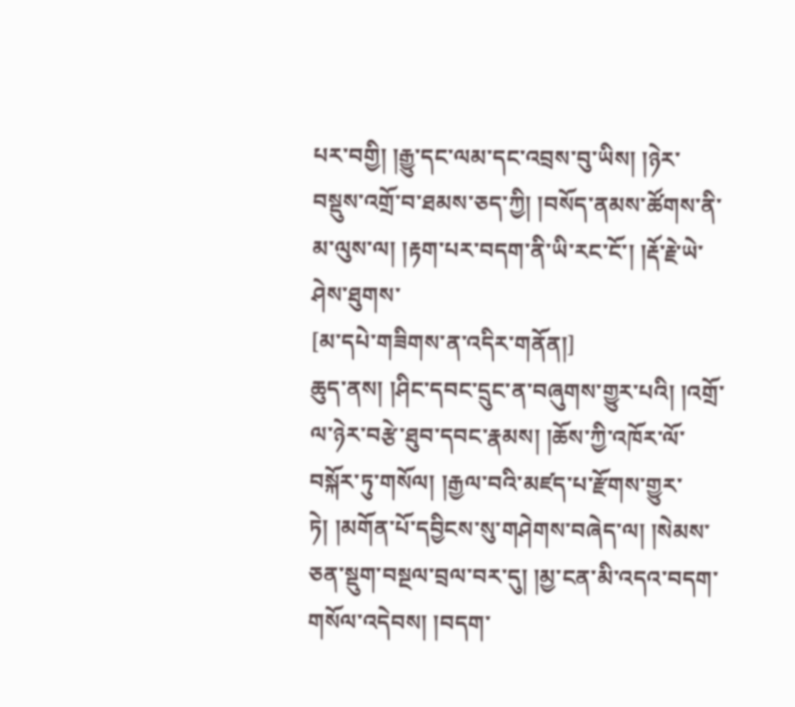པར་བགྱི། །རྒྱུ་དང་ལམ་དང་འབྲས་བུ་ཡིས། །ཉེར་བསྡུས་འགྲོ་བ་ཐམས་ཅད་ཀྱི། །བསོད་ནམས་ཚོགས་ནི་མ་ལུས་ལ། །རྟག་པར་བདག་ནི་ཡི་རང་ངོ་། །རྡོ་རྗེ་ཡེ་ཤེས་ཐུགས་
[མ་དཔེ་གཟིགས་ན་འདིར་གནོན།]
ཆུད་ནས། །ཤིང་དབང་དྲུང་ན་བཞུགས་གྱུར་པའི། །འགྲོ་ལ་ཉེར་བརྩེ་ཐུབ་དབང་རྣམས། །ཆོས་ཀྱི་འཁོར་ལོ་བསྐོར་ཏུ་གསོལ། །རྒྱལ་བའི་མཛད་པ་རྫོགས་གྱུར་ཏེ། །མགོན་པོ་དབྱིངས་སུ་གཤེགས་བཞེད་ལ། །སེམས་ཅན་སྡུག་བསྔལ་བྲལ་བར་དུ། །མྱ་ངན་མི་འདའ་བདག་གསོལ་འདེབས། །བདག་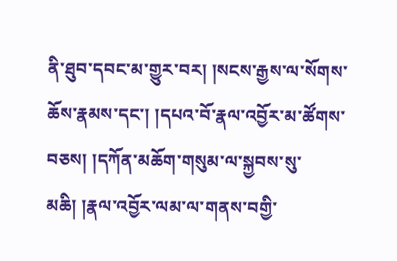ནི་ཐུབ་དབང་མ་གྱུར་བར། །སངས་རྒྱས་ལ་སོགས་ཆོས་རྣམས་དང་། །དཔའ་བོ་རྣལ་འབྱོར་མ་ཚོགས་བཅས། །དཀོན་མཆོག་གསུམ་ལ་སྐྱབས་སུ་མཆི། །རྣལ་འབྱོར་ལམ་ལ་གནས་བགྱི་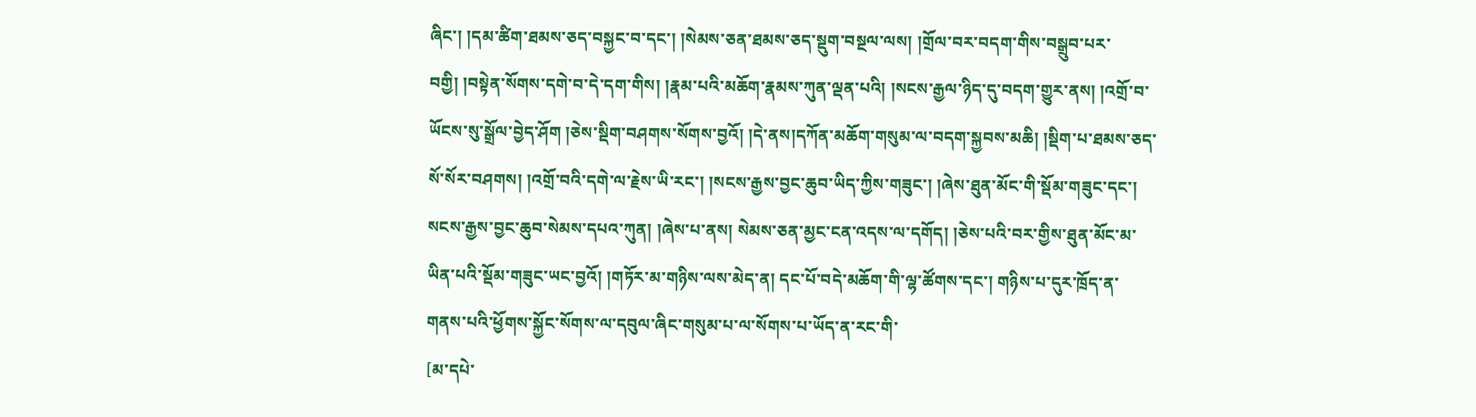ཞིང་། །དམ་ཚིག་ཐམས་ཅད་བསྐྱང་བ་དང་། །སེམས་ཅན་ཐམས་ཅད་སྡུག་བསྔལ་ལས། །གྲོལ་བར་བདག་གིས་བསྒྲུབ་པར་བགྱི། །བསྟེན་སོགས་དགེ་བ་དེ་དག་གིས། །རྣམ་པའི་མཆོག་རྣམས་ཀུན་ལྡན་པའི། །སངས་རྒྱལ་ཉིད་དུ་བདག་གྱུར་ནས། །འགྲོ་བ་ཡོངས་སུ་སྒྲོལ་བྱེད་ཤོག །ཅེས་སྡིག་བཤགས་སོགས་བྱའོ། །དེ་ནས།དཀོན་མཆོག་གསུམ་ལ་བདག་སྐྱབས་མཆི། །སྡིག་པ་ཐམས་ཅད་སོ་སོར་བཤགས། །འགྲོ་བའི་དགེ་ལ་རྗེས་ཡི་རང་། །སངས་རྒྱས་བྱང་ཆུབ་ཡིད་ཀྱིས་གཟུང་། །ཞེས་ཐུན་མོང་གི་སྡོམ་གཟུང་དང་། སངས་རྒྱས་བྱང་ཆུབ་སེམས་དཔའ་ཀུན། །ཞེས་པ་ནས། སེམས་ཅན་མྱང་ངན་འདས་ལ་དགོད། །ཅེས་པའི་བར་གྱིས་ཐུན་མོང་མ་ཡིན་པའི་སྡོམ་གཟུང་ཡང་བྱའོ། །གཏོར་མ་གཉིས་ལས་མེད་ན། དང་པོ་བདེ་མཆོག་གི་ལྷ་ཚོགས་དང་། གཉིས་པ་དུར་ཁྲོད་ན་གནས་པའི་ཕྱོགས་སྐྱོང་སོགས་ལ་དབུལ་ཞིང་གསུམ་པ་ལ་སོགས་པ་ཡོད་ན་རང་གི་
[མ་དཔེ་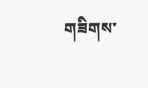གཟིགས་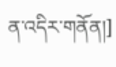ན་འདིར་གནོན།]